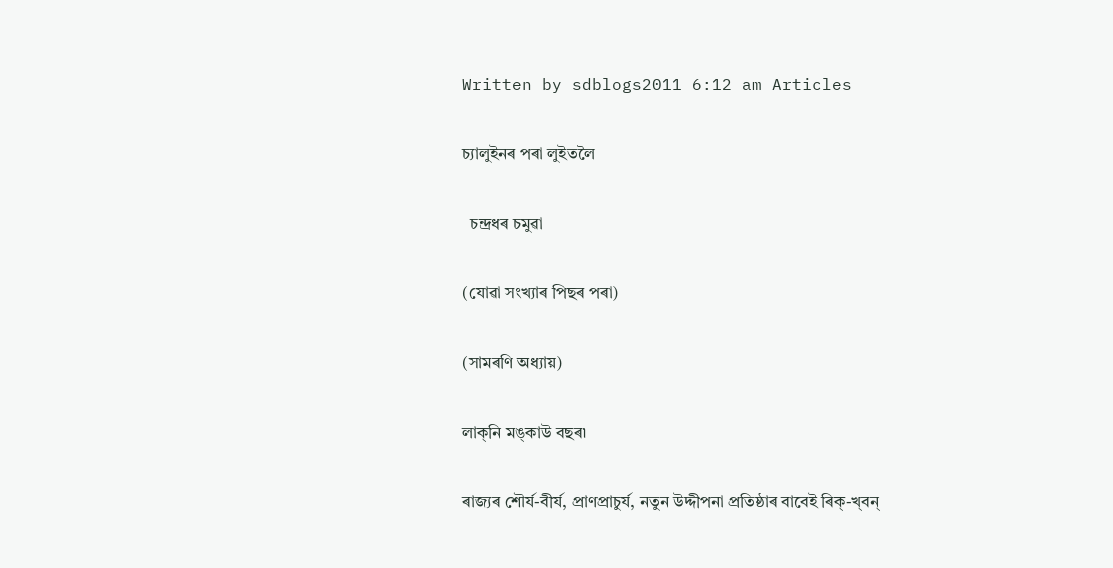Written by sdblogs2011 6:12 am Articles

চ্যালুইনৰ পৰা লুইতলৈ

  চন্দ্ৰধৰ চমুৱা

(যোৱা সংখ্যাৰ পিছৰ পৰা)

(সামৰণি অধ্যায়)

লাক্‌নি মঙ্‌কাউ বছৰ৷

ৰাজ্যৰ শৌৰ্য-বীৰ্য, প্ৰাণপ্ৰাচুৰ্য, নতুন উদ্দীপনা প্ৰতিষ্ঠাৰ বাবেই ৰিক্‌-খ্‌বন্‌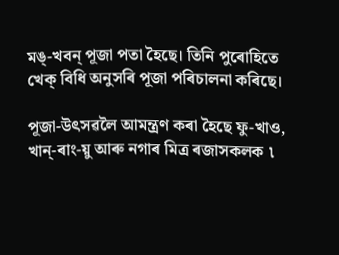মঙ্‌-খবন্‌ পূজা পতা হৈছে। তিনি পুৰোহিতে খেক্‌ বিধি অনুসৰি পূজা পৰিচালনা কৰিছে।

পূজা-উৎসৱলৈ আমন্ত্ৰণ কৰা হৈছে ফু-খাও, খান্‌-ৰাং-য়ু আৰু নগাৰ মিত্ৰ ৰজাসকলক ৷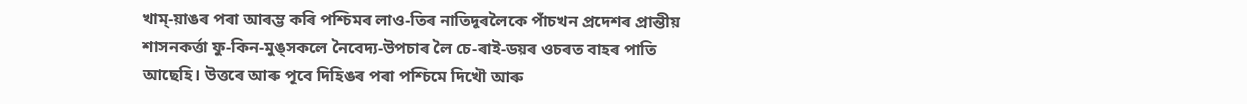খাম্‌-য়াঙৰ পৰা আৰম্ভ কৰি পশ্চিমৰ লাও-তিৰ নাতিদূৰলৈকে পাঁচখন প্রদেশৰ প্ৰান্তীয় শাসনকৰ্ত্তা ফু-কিন-মুঙ্‌সকলে নৈবেদ্য-উপচাৰ লৈ চে-ৰাই-ডয়ৰ ওচৰত বাহৰ পাতি আছেহি। উত্তৰে আৰু পূবে দিহিঙৰ পৰা পশ্চিমে দিখৌ আৰু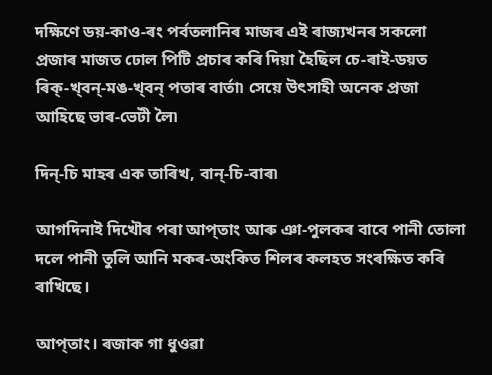দক্ষিণে ডয়-কাও-ৰং পৰ্বতলানিৰ মাজৰ এই ৰাজ্যখনৰ সকলো প্ৰজাৰ মাজত ঢোল পিটি প্ৰচাৰ কৰি দিয়া হৈছিল চে-ৰাই-ডয়ত ৰিক্‌-খ্‌বন্‌-মঙ-খ্‌বন্‌ পতাৰ বাৰ্তা৷ সেয়ে উৎসাহী অনেক প্ৰজা আহিছে ভাৰ-ভেটী লৈ৷

দিন্‌-চি মাহৰ এক তাৰিখ, বান্‌-চি-বাৰ৷

আগদিনাই দিখৌৰ পৰা আপ্‌তাং আৰু ঞা-পুলকৰ বাবে পানী তোলা দলে পানী তুলি আনি মকৰ-অংকিত শিলৰ কলহত সংৰক্ষিত কৰি ৰাখিছে।

আপ্‌তাং। ৰজাক গা ধুওৱা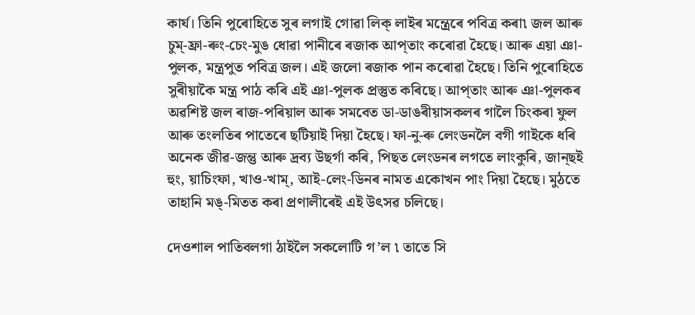কাৰ্য। তিনি পুৰোহিতে সুৰ লগাই গোৱা লিক্‌ লাইৰ মন্ত্ৰেৰে পবিত্ৰ কৰা৷ জল আৰু চুম্‌-ফ্ৰা-ৰুং-চেং-মুঙ ধোৱা পানীৰে ৰজাক আপ্‌তাং কৰোৱা হৈছে। আৰু এয়া ঞা-পুলক, মন্ত্ৰপুত পবিত্ৰ জল। এই জলো ৰজাক পান কৰোৱা হৈছে। তিনি পুৰোহিতে সুৰীয়াকৈ মন্ত্ৰ পাঠ কৰি এই ঞা-পুলক প্ৰস্তুত কৰিছে। আপ্‌তাং আৰু ঞা-পুলকৰ অৱশিষ্ট জল ৰাজ-পৰিয়াল আৰু সমবেত ডা-ডাঙৰীয়াসকলৰ গালৈ চিংকৰা ফুল আৰু তংলতিৰ পাতেৰে ছটিয়াই দিয়া হৈছে। ফা-নু-ৰু লেংডনলৈ বগী গাইকে ধৰি অনেক জীৱ-জন্তু আৰু দ্রব্য উছৰ্গা কৰি, পিছত লেংডনৰ লগতে লাংকুৰি, জান্‌ছই হুং, য়াচিংফা, খাও-খাম্‌, আই-লেং-ডিনৰ নামত একোখন পাং দিয়া হৈছে। মুঠতে তাহানি মঙ্-মিতত কৰা প্রণালীৰেই এই উৎসৱ চলিছে।

দেওশাল পাতিবলগা ঠাইলৈ সকলোটি গ’ল ৷ তাতে সি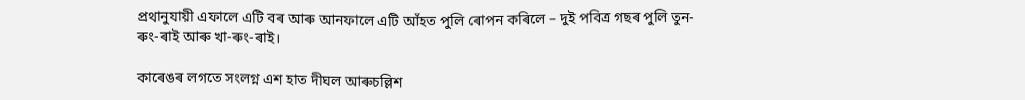প্রথানুযায়ী এফালে এটি বৰ আৰু আনফালে এটি আঁহত পুলি ৰোপন কৰিলে – দুই পবিত্ৰ গছৰ পুলি তুন-ৰুং-ৰাই আৰু খা-ৰুং-ৰাই।

কাৰেঙৰ লগতে সংলগ্ন এশ হাত দীঘল আৰুচল্লিশ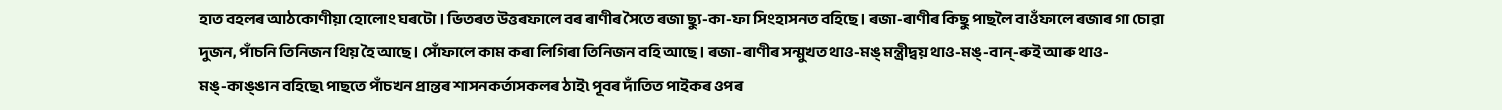হাত বহলৰ আঠকোণীয়া হোলোং ঘৰটো । ভিতৰত উত্তৰফালে বৰ ৰাণীৰ সৈতে ৰজা ছ্যু-কা-ফা সিংহাসনত বহিছে। ৰজা-ৰাণীৰ কিছু পাছলৈ বাওঁফালে ৰজাৰ গা চোৱা দুজন, পাঁচনি তিনিজন থিয় হৈ আছে। সোঁফালে কাম কৰা লিগিৰা তিনিজন বহি আছে। ৰজা-ৰাণীৰ সন্মুখত থাও-মঙ্‌ মন্ত্ৰীদ্বয় থাও-মঙ্‌-বান্‌-ৰুই আৰু থাও-মঙ্‌-কাঙ্‌ঙান বহিছে৷ পাছতে পাঁচখন প্ৰান্তৰ শাসনকৰ্তাসকলৰ ঠাই৷ পূবৰ দাঁতিত পাইকৰ ওপৰ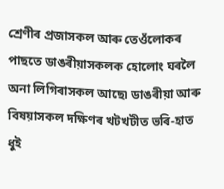শ্ৰেণীৰ প্ৰজাসকল আৰু তেওঁলোকৰ পাছতে ডাঙৰীয়াসকলক হোলোং ঘৰলৈ অনা লিগিৰাসকল আছে৷ ডাঙৰীয়া আৰু বিষয়াসকল দক্ষিণৰ খটখটীত ভৰি-হাত ধুই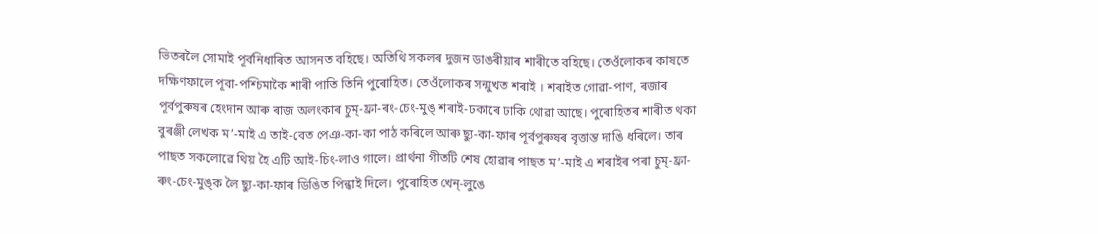ভিতৰলৈ সোমাই পূৰ্বনিধাৰিত আসনত বহিছে। অতিথি সকলৰ দুজন ডাঙৰীয়াৰ শাৰীতে বহিছে। তেওঁলোকৰ কাষতে দক্ষিণফালে পূবা-পশ্চিমাকৈ শাৰী পাতি তিনি পুৰোহিত। তেওঁলোকৰ সন্মুখত শৰাই । শৰাইত গোৱা-পাণ, ৰজাৰ পূৰ্বপুৰুষৰ হেংদান আৰু ৰাজ অলংকাৰ চুম্‌-ফ্ৰা-ৰং-চেং-মুঙ্‌ শৰাই-ঢকাৰে ঢাকি থোৱা আছে। পুৰোহিতৰ শাৰীত থকা বুৰঞ্জী লেখক ম’-মাই এ তাই-বেত পেঞ-কা-কা পাঠ কৰিলে আৰু ছ্যু-কা-ফাৰ পূৰ্বপুৰুষৰ বৃত্তান্ত দাঙি ধৰিলে। তাৰ পাছত সকলোৱে থিয় হৈ এটি আই-চিং-লাও গালে। প্ৰাৰ্থনা গীতটি শেষ হোৱাৰ পাছত ম’-মাই এ শৰাইৰ পৰা চুম্‌-ফ্ৰা-ৰুং-চেং-মুঙ্‌ক লৈ ছ্যু-কা-ফাৰ ডিঙিত পিন্ধাই দিলে। পুৰোহিত খেন্‌-লুঙে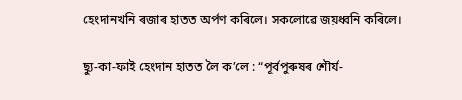হেংদানখনি ৰজাৰ হাতত অৰ্পণ কৰিলে। সকলোৱে জয়ধ্বনি কৰিলে।

ছ্যু-কা-ফাই হেংদান হাতত লৈ ক’লে : “পূৰ্বপুৰুষৰ শৌৰ্য-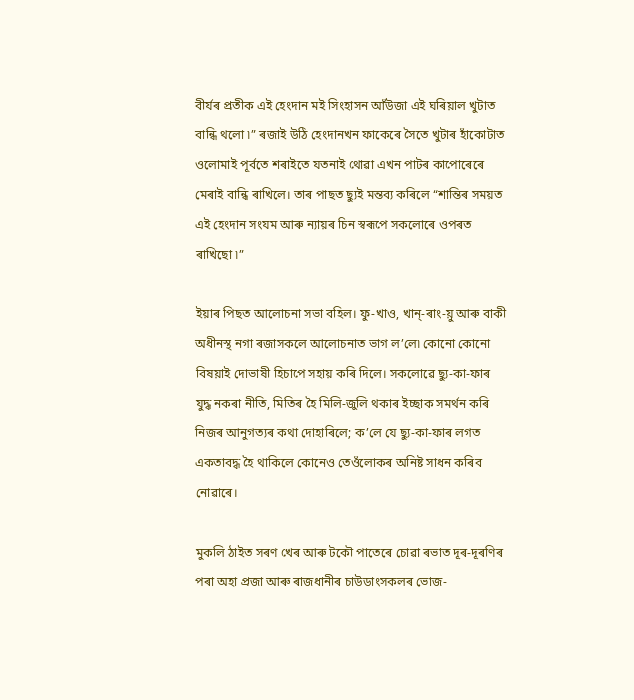বীৰ্যৰ প্ৰতীক এই হেংদান মই সিংহাসন আঁউজা এই ঘৰিয়াল খুটাত বান্ধি থলো ৷” ৰজাই উঠি হেংদানখন ফাকেৰে সৈতে খুটাৰ হাঁকোটাত ওলোমাই পূৰ্বতে শৰাইতে যতনাই থোৱা এখন পাটৰ কাপোৰেৰে মেৰাই বান্ধি ৰাখিলে। তাৰ পাছত ছ্যুই মন্তব্য কৰিলে “শান্তিৰ সময়ত এই হেংদান সংযম আৰু ন্যায়ৰ চিন স্বৰূপে সকলোৰে ওপৰত ৰাখিছো ৷”

ইয়াৰ পিছত আলোচনা সভা বহিল। ফু-খাও, খান্‌-ৰাং-য়ু আৰু বাকী অধীনস্থ নগা ৰজাসকলে আলোচনাত ভাগ ল’লে৷ কোনো কোনো বিষয়াই দোভাষী হিচাপে সহায় কৰি দিলে। সকলোৱে ছ্যু-কা-ফাৰ যুদ্ধ নকৰা নীতি, মিতিৰ হৈ মিলি-জুলি থকাৰ ইচ্ছাক সমৰ্থন কৰি নিজৰ আনুগত্যৰ কথা দোহাৰিলে; ক’লে যে ছ্যু-কা-ফাৰ লগত একতাবদ্ধ হৈ থাকিলে কোনেও তেওঁলোকৰ অনিষ্ট সাধন কৰিব নোৱাৰে।

মুকলি ঠাইত সৰণ খেৰ আৰু টকৌ পাতেৰে চোৱা ৰভাত দূৰ-দূৰণিৰ পৰা অহা প্ৰজা আৰু ৰাজধানীৰ চাউডাংসকলৰ ভোজ-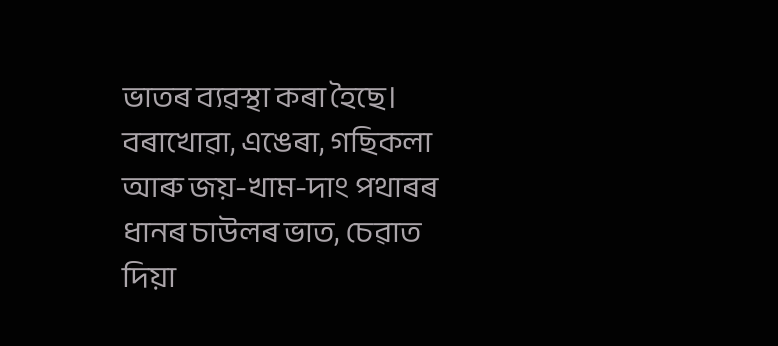ভাতৰ ব্যৱস্থা কৰা হৈছে। বৰাখোৱা, এঙেৰা, গছিকলা আৰু জয়-খাম-দাং পথাৰৰ ধানৰ চাউলৰ ভাত, চেৱাত দিয়া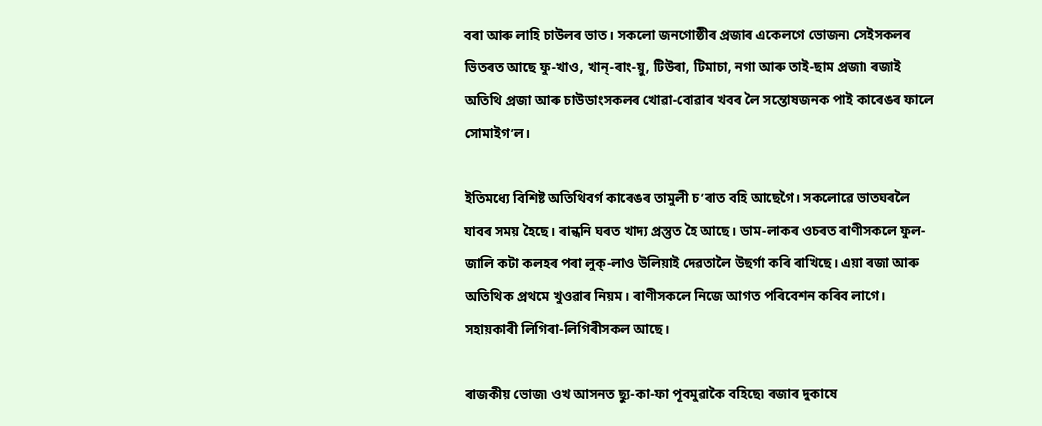বৰা আৰু লাহি চাউলৰ ভাত। সকলো জনগোষ্ঠীৰ প্ৰজাৰ একেলগে ভোজন৷ সেইসকলৰ ভিতৰত আছে ফু-খাও, খান্‌-ৰাং-য়ু, টিউৰা, টিমাচা, নগা আৰু তাই-ছাম প্ৰজা৷ ৰজাই অতিথি প্ৰজা আৰু চাউডাংসকলৰ খোৱা-বোৱাৰ খবৰ লৈ সন্তোষজনক পাই কাৰেঙৰ ফালে সোমাইগ’ল।

ইতিমধ্যে বিশিষ্ট অতিথিবৰ্গ কাৰেঙৰ তামুলী চ’ৰাত বহি আছেগৈ। সকলোৱে ভাতঘৰলৈ যাবৰ সময় হৈছে। ৰান্ধনি ঘৰত খাদ্য প্রস্তুত হৈ আছে। ডাম-লাকৰ ওচৰত ৰাণীসকলে ফুল-জালি কটা কলহৰ পৰা লুক্‌-লাও উলিয়াই দেৱতালৈ উছৰ্গা কৰি ৰাখিছে। এয়া ৰজা আৰু অতিথিক প্ৰথমে খুওৱাৰ নিয়ম। ৰাণীসকলে নিজে আগত পৰিবেশন কৰিব লাগে। সহায়কাৰী লিগিৰা-লিগিৰীসকল আছে।

ৰাজকীয় ভোজ৷ ওখ আসনত ছ্যু-কা-ফা পূবমুৱাকৈ বহিছে৷ ৰজাৰ দুকাষে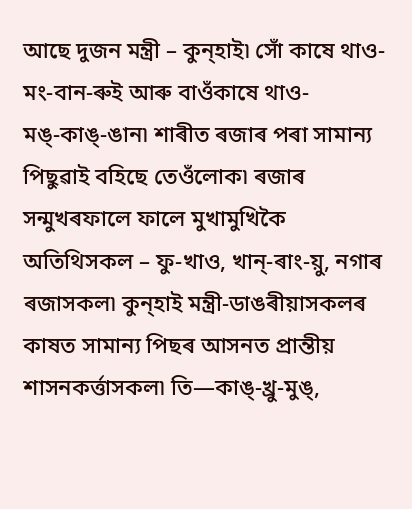আছে দুজন মন্ত্ৰী – কুন্‌হাই৷ সোঁ কাষে থাও-মং-বান-ৰুই আৰু বাওঁকাষে থাও-মঙ্‌-কাঙ্‌-ঙান৷ শাৰীত ৰজাৰ পৰা সামান্য পিছুৱাই বহিছে তেওঁলোক৷ ৰজাৰ সন্মুখৰফালে ফালে মুখামুখিকৈ অতিথিসকল – ফু-খাও, খান্-ৰাং-য়ু, নগাৰ ৰজাসকল৷ কুন্‌হাই মন্ত্ৰী-ডাঙৰীয়াসকলৰ কাষত সামান্য পিছৰ আসনত প্ৰান্তীয় শাসনকৰ্ত্তাসকল৷ তি—কাঙ্‌-খ্ৰু-মুঙ্‌,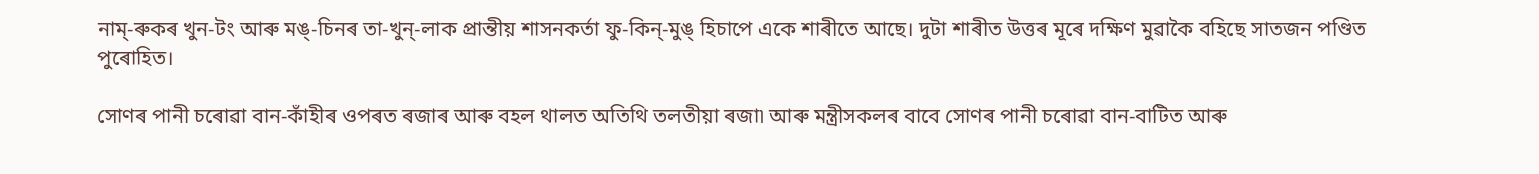নাম্‌-ৰুকৰ খুন-টং আৰু মঙ্-চিনৰ তা-খুন্‌-লাক প্রান্তীয় শাসনকৰ্তা ফু-কিন্‌-মুঙ্ হিচাপে একে শাৰীতে আছে। দুটা শাৰীত উত্তৰ মূৰে দক্ষিণ মুৱাকৈ বহিছে সাতজন পণ্ডিত পুৰোহিত।

সোণৰ পানী চৰোৱা বান-কাঁহীৰ ওপৰত ৰজাৰ আৰু বহল থালত অতিথি তলতীয়া ৰজা৷ আৰু মন্ত্ৰীসকলৰ বাবে সোণৰ পানী চৰোৱা বান-বাটিত আৰু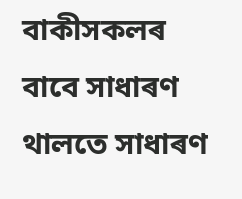বাকীসকলৰ বাবে সাধাৰণ থালতে সাধাৰণ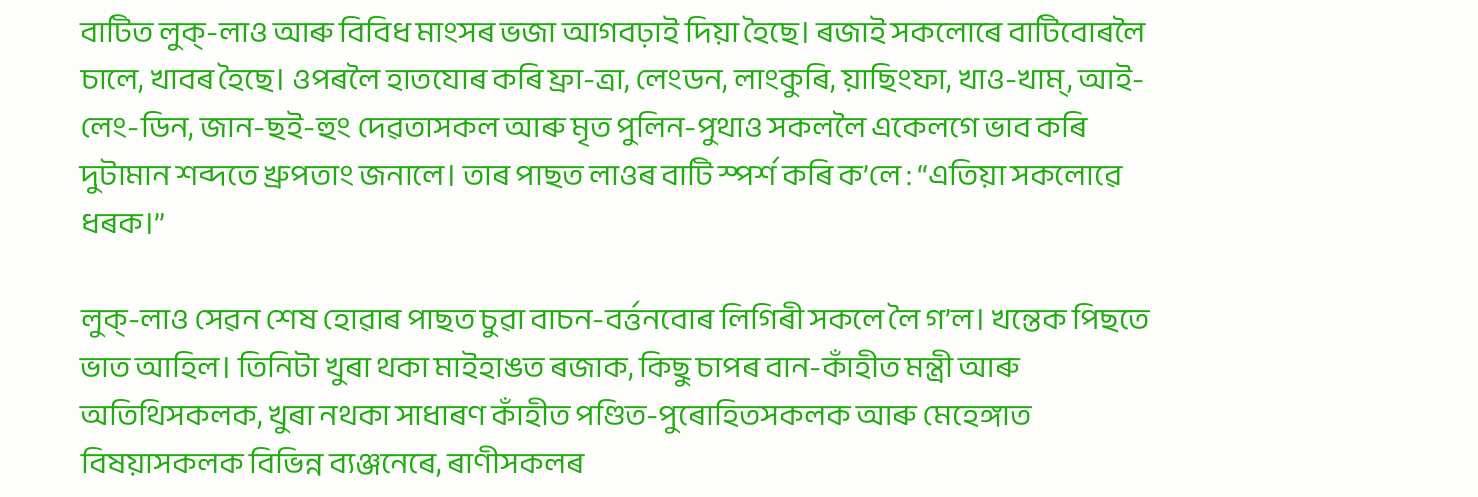বাটিত লুক্‌-লাও আৰু বিবিধ মাংসৰ ভজা আগবঢ়াই দিয়া হৈছে। ৰজাই সকলোৰে বাটিবোৰলৈ চালে, খাবৰ হৈছে। ওপৰলৈ হাতযোৰ কৰি ফ্রা-ত্ৰা, লেংডন, লাংকুৰি, য়াছিংফা, খাও-খাম্‌, আই-লেং-ডিন, জান-ছই-হুং দেৱতাসকল আৰু মৃত পুলিন-পুথাও সকললৈ একেলগে ভাব কৰি দুটামান শব্দতে খ্ৰুপতাং জনালে। তাৰ পাছত লাওৰ বাটি স্পৰ্শ কৰি ক’লে : “এতিয়া সকলোৱে ধৰক।”

লুক্‌-লাও সেৱন শেষ হোৱাৰ পাছত চুৱা বাচন-বৰ্ত্তনবোৰ লিগিৰী সকলে লৈ গ’ল। খন্তেক পিছতে ভাত আহিল। তিনিটা খুৰা থকা মাইহাঙত ৰজাক, কিছু চাপৰ বান-কাঁহীত মন্ত্ৰী আৰু অতিথিসকলক, খুৰা নথকা সাধাৰণ কাঁহীত পণ্ডিত-পুৰোহিতসকলক আৰু মেহেঙ্গাত বিষয়াসকলক বিভিন্ন ব্যঞ্জনেৰে, ৰাণীসকলৰ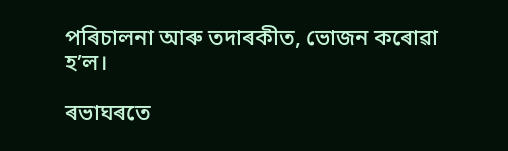পৰিচালনা আৰু তদাৰকীত, ভোজন কৰোৱা হ’ল।

ৰভাঘৰতে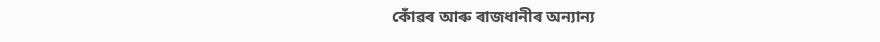কোঁৱৰ আৰু ৰাজধানীৰ অন্যান্য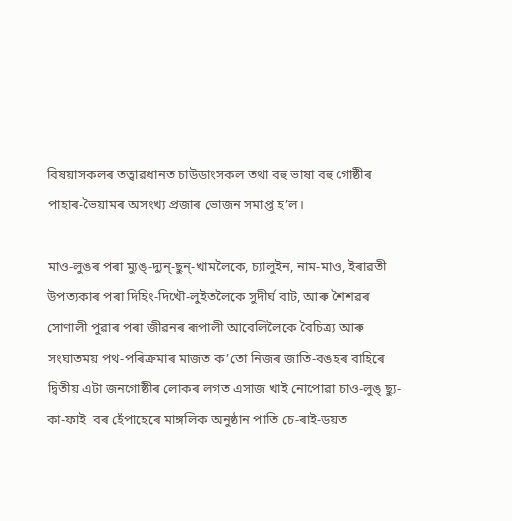বিষয়াসকলৰ তত্বাৱধানত চাউডাংসকল তথা বহু ভাষা বহু গোষ্ঠীৰ পাহাৰ-ভৈয়ামৰ অসংখ্য প্ৰজাৰ ভোজন সমাপ্ত হ’ল।

মাও-লুঙৰ পৰা ম্যুঙ্‌-দ্যুন্‌-ছুন্‌-খামলৈকে, চ্যালুইন, নাম-মাও, ইৰাৱতী উপত্যকাৰ পৰা দিহিং-দিখৌ-লুইতলৈকে সুদীৰ্ঘ বাট, আৰু শৈশৱৰ সোণালী পুৱাৰ পৰা জীৱনৰ ৰূপালী আবেলিলৈকে বৈচিত্ৰ্য আৰু সংঘাতময় পথ-পৰিক্ৰমাৰ মাজত ক’তো নিজৰ জাতি-বঙহৰ বাহিৰে দ্বিতীয় এটা জনগোষ্ঠীৰ লোকৰ লগত এসাজ খাই নোপোৱা চাও-লুঙ্‌ ছ্যু-কা-ফাই  বৰ হেঁপাহেৰে মাঙ্গলিক অনুষ্ঠান পাতি চে-ৰাই-ডয়ত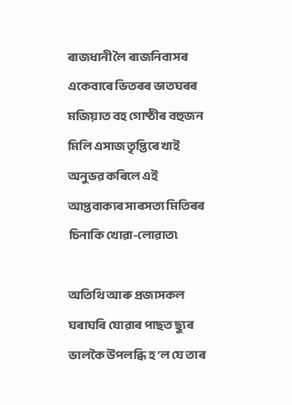ৰাজধানী লৈ ৰাজনিবাসৰ একেবাৰে ভিতৰৰ ভাতঘৰৰ মজিয়াত বহ গোষ্ঠীৰ বহুজন মিলি এসাজ তৃপ্তিৰে খাই অনুভৱ কৰিলে এই আপ্তবাক্যৰ সাৰসত্য মিতিৰৰ চিনাকি খোৱা-লোৱাত৷

অতিথি আৰু প্ৰজাসকল ঘৰাঘৰি যোৱাৰ পাছত ছ্যুৰ ভালকৈ উপলব্ধি হ’ল যে তাৰ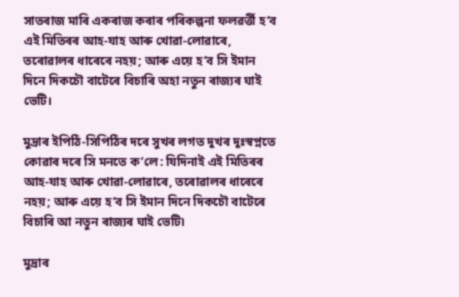সাতৰাজ মাৰি একৰাজ কৰাৰ পৰিকল্পনা ফলৱৰ্ত্তী হ’ব এই মিতিৰৰ আহ-যাহ আৰু খোৱা-লোৱাৰে, তৰোৱালৰ ধাৰেৰে নহয়; আৰু এয়ে হ’ব সি ইমান দিনে দিকচৌ বাটেৰে বিচাৰি অহা নতুন ৰাজ্যৰ ঘাই ভেটি।

মুদ্ৰাৰ ইপিঠি-সিপিঠিৰ দৰে সুখৰ লগত দুখৰ দুঃস্বপ্নতে কোৱাৰ দৰে সি মনতে ক’লে: যিদিনাই এই মিতিৰৰ আহ-যাহ আৰু খোৱা-লোৱাৰে, তৰোৱালৰ ধাৰেৰে নহয়; আৰু এয়ে হ’ব সি ইমান দিনে দিকচৌ বাটেৰে বিচাৰি আ নতুন ৰাজ্যৰ ঘাই ভেটি৷

মুদ্ৰাৰ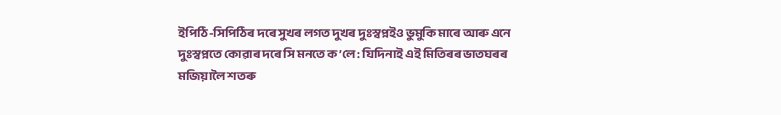ইপিঠি-সিপিঠিৰ দৰে সুখৰ লগত দুখৰ দুঃস্বপ্নইও ভুমুকি মাৰে আৰু এনে দুঃস্বপ্নতে কোৱাৰ দৰে সি মনতে ক’লে: যিদিনাই এই মিতিৰৰ ভাতঘৰৰ মজিয়ালৈ শতৰু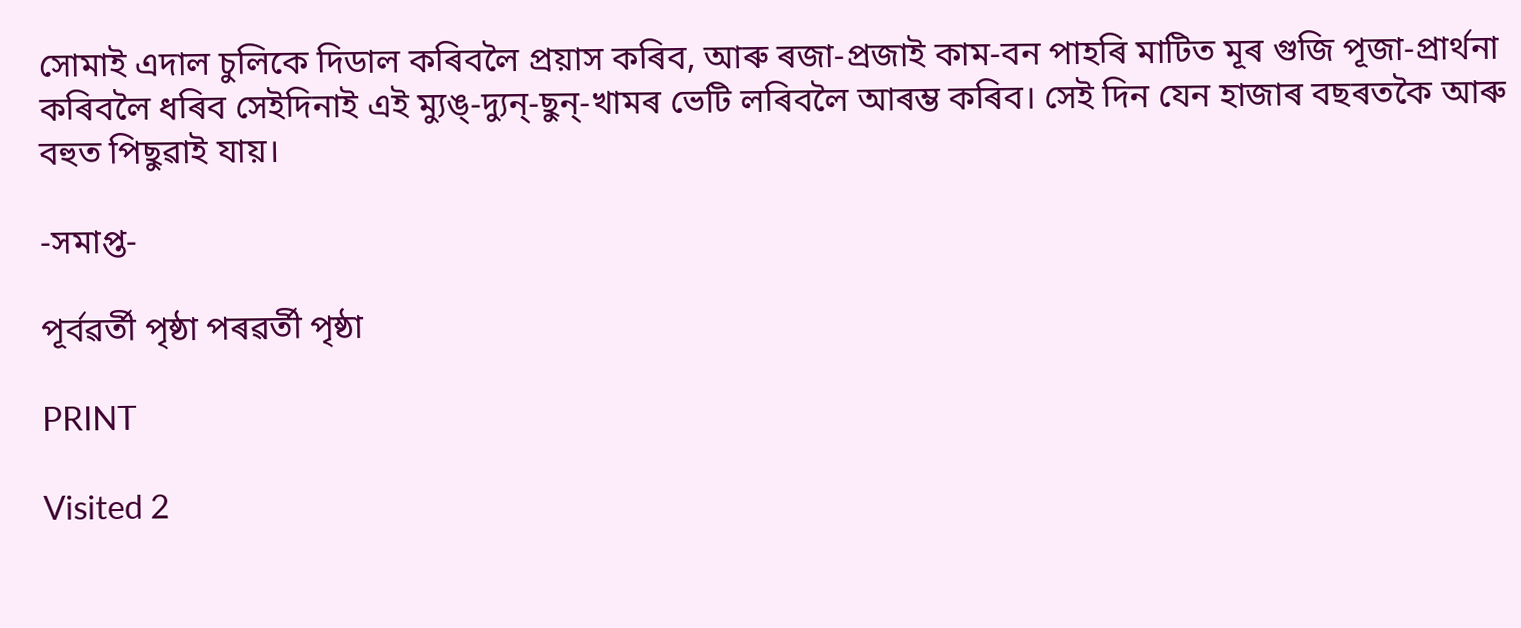সোমাই এদাল চুলিকে দিডাল কৰিবলৈ প্ৰয়াস কৰিব, আৰু ৰজা-প্ৰজাই কাম-বন পাহৰি মাটিত মূৰ গুজি পূজা-প্ৰার্থনা কৰিবলৈ ধৰিব সেইদিনাই এই ম্যুঙ্‌-দ্যুন্‌-ছুন্‌-খামৰ ভেটি লৰিবলৈ আৰম্ভ কৰিব। সেই দিন যেন হাজাৰ বছৰতকৈ আৰু বহুত পিছুৱাই যায়।

-সমাপ্ত-

পূৰ্বৱৰ্তী পৃষ্ঠা পৰৱৰ্তী পৃষ্ঠা

PRINT

Visited 2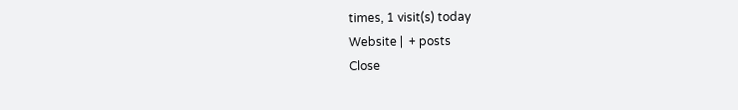times, 1 visit(s) today
Website |  + posts
Close